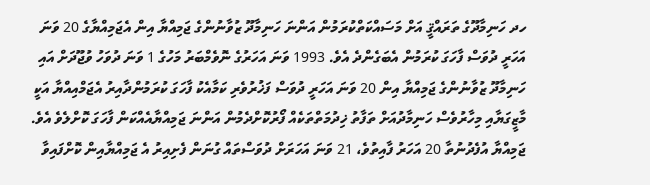ހދ ހަނިމާދޫގެ ތަރައްޤީ އަށް މަސައްކަތްކުރަމުން އަންނަ ހަނިމާދޫ ޒުވާނުންގެ ޖަމިއްޔާ އިން އެޖަމިއްޔާގެ 20 ވަނަ އަހަރީ ދުވަސް ފާހަގަ ކުރަމުން އެބަގެންދެ އެވެ. 1993 ވަނަ އަހަރުގެ ނޮވެމްބަރު މަހުގެ 1 ވަނަ ދުވަހު ވުޖޫދަށް އައި ހަނިމާދޫ ޒުވާނުންގެ ޖަމިއްޔާ އިން 20 ވަނަ އަހަރީ ދުވަސް ފަޚުރުވެރި ކަމާއެކު ފާހަގަ ކުރަމުންދާއިރު އެޖަމްއިއްޔާ އަކީ މާޒީގަޔާއި މިހާރުވެސް ހަނިމާދުއަށް ތަފާތު ޚިދުމަތްތަކެއް ފޯރުކޮށްދެމުން އަންނަ ޖަމިއްޔާއެއްކަން ފާހަގަ ކޮށްލެވެ އެވެ.
ޖަމިއްޔާ އުފެދުނުތާ 20 އަހަރު ފާއިތުވެ، 21 ވަނަ އަހަރަށް ދުވަސްތައް ގުނަން ފެށިއިރު އެ ޖަމިއްޔާއިން ކޮށްފައިވާ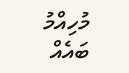މުހިއްމު ބައެއް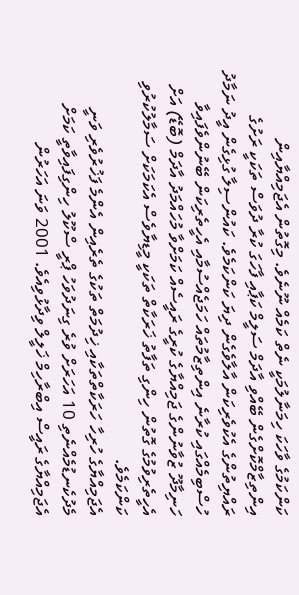ކަންކަމުގެ ވާހަކަ ހިމަނާލުމަކީ ނެތް ކަމެއް ނޫނެވެ. މިގޮތުން އެޖަމިއްޔާއިން އިންތިޒާމްކޮށްގެން ބޭއްވި އާދަމް ސަލީމް ކަޕާއި ފާހަގަ ކުރާ ދުވަސް ތަކަކީ ރަށުގެ ރައްޔިތުންގެ އެކުވެރިކަން އާލާވެގެން ދިޔަ ކަންކަމެވެ. ކައުންސިލާ ގުޅިގެން އީދު ނަމާދު ހުސްބިމެއްގައި ކުރާނެ އިންތިޒާމުތައް ހަމަޖެއްސުމާއި އެހީތެރިކަން ބޭނުންވެފައިވާ ހަނިމާދޫ ޒުވާނުންގެ ޖަމިއްޔާގެ ކުރީގެ ރައީސެއް ކަމަށްވާ މުހައްމަދު އާދަމް (ބޮޑޭ) އަށް އެހީތެރިވުމުގެ ގޮތުން ހިންގި ތަފާތު ޚަރަކާތް ތަކަކީ މީޑިޔާވެސް އެކަމަކަށް ސަމާލުކުރުވި ކަންކަމެވެ.
އެޖަމިއްޔާގެ ހުރިހާ ހަރަކާތްތަކާއި ޚިދުމަތް ތަކުގެ ތެރެއިން އެންމެ ފަޚުރުވެރި ވަނީ މެދުކެނޑުމެއްނެތި 10 އަހަރަށް ވުރެ ގިނަދުވަހު ޕްރީ ސްކޫލު ހިންގިފައިވާތީ ކަމަށް އެޖަމިއްޔާގެ ރައީސް އިބްރާހިމް ޚަލީލް ވިދާޅުވިއެވެ. 2001 ވަނަ އަހަރުން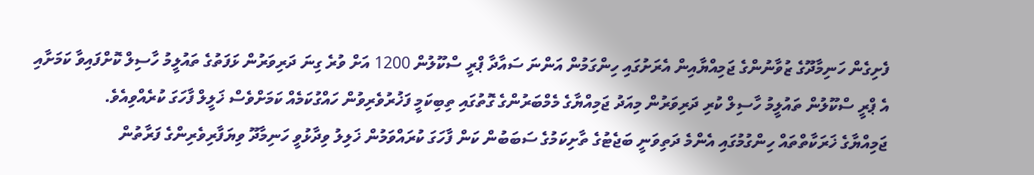ފެށިގެން ހަނިމާދޫގެ ޒުވާނުންގެ ޖަމިއްޔާއިން އެރަށުގައި ހިންގަމުން އަންނަ ސައާދާ ޕްރީ ސްކޫލުން 1200 އަށް ވުރެ ގިނަ ދަރިވަރުން ޅަފަތުގެ ތައުލީމު ހާސިލް ކޮށްފައިވާ ކަމަށާއި އެ ޕްރީ ސްކޫލުން ތައުލީމު ހާސިލް ކުރި ދަރިވަރުން މިއަދު ޖަމިއްޔާގެ މެމްބަރުންގެ ގޮތުގައި ތިބިކަމީ ފަޚުރުވެރިވުން ހައްގުކަމެއް ކަމަށްވެސް ޚަލީލް ފާހަގަ ކުރެއްވިއެވެ.
ޖަމިއްޔާގެ ޚަރަކާތްތައް ހިންގުމުގައި އެންމެ ދަތިވަނީ ބަޖެޓުގެ ތާށިކަމުގެ ސަބަބުން ކަން ފާހަގަ ކުރައްވަމުން ޚަލިލު ވިދާޅުވީ ހަނިމާދޫ ވިޔަފާރިވެރިންގެ ފަރާތުން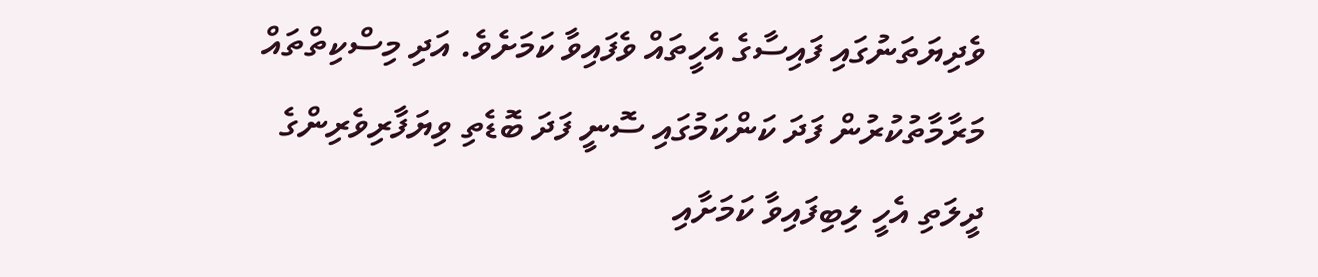ވެދިޔަތަނުގައި ފައިސާގެ އެހީތައް ވެފައިވާ ކަމަށެވެ. އަދި މިސްކިތްތައް މަރާމާތުކުރުން ފަދަ ކަންކަމުގައި ސޮނީ ފަދަ ބޮޑެތި ވިޔަފާރިވެރިންގެ ދީލަތި އެހީ ލިބިފައިވާ ކަމަށާއި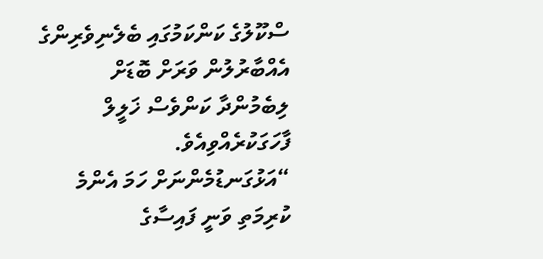ސްކޫލުގެ ކަންކަމުގައި ބެލެނިވެރިންގެ އެއްބާރުލުން ވަރަށް ބޮޑަށް ލިބެމުންދާ ކަންވެސް ޚަލީލް ފާހަގަކުރެއްވިއެވެ.
“އަޅުގަނޑުމެންނަށް ހަމަ އެންމެ ކުރިމަތި ވަނީ ފައިސާގެ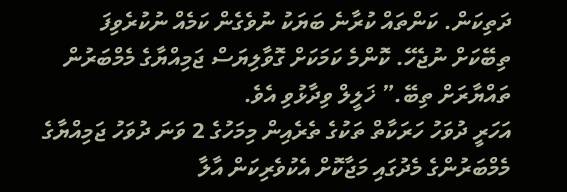ދަތިކަން. ކަންތައް ކުރާނެ ބަޔަކު ނުވެގެން ކަމެއް ނުކުރެވިފަ ތިބޭކަށް ނުޖެހޭ. ކޮންމެ ކަމަކަށް ގޮވާލިޔަސް ޖަމިއްޔާގެ މެމްބަރުން ތައްޔާރަށް ތިބޭ.” ޚަލީލް ވިދާޅުވި އެވެ.
އަހަރީ ދުވަހު ހަރަކާތް ތަކުގެ ތެރެއިން މިމަހުގެ 2 ވަނަ ދުވަހު ޖަމިއްޔާގެ މެމްބަރުންގެ މެދުގައި މަޖާކޮށް އެކުވެރިކަން އާލާ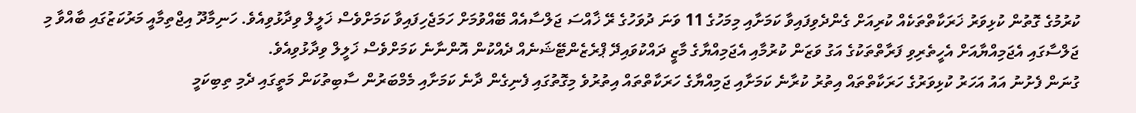ކުރުމުގެ ގޮތުން ކުޅިވަރު ޚަރަކާތްތަކެއް ކުރިއަށް ގެންދެވިފައިވާ ކަމަށާއި މިމަހުގެ 11 ވަނަ ދުވަހުގެ ރޭ ޚާއްސަ ޖަލްސާއެއް ބޭއްވުމަށް ހަމަޖެހިފައިވާ ކަމަށްވެސް ޚަލީލް ވިދާޅުވިއެވެ. ހަނިމާދޫ އިޖްތިމާއީ މަރުކަޒުގައި ބާއްވާ މި ޖަލްސާގައި އެޖަމިއްޔާއަށް އެހީތެރިވި ފަރާތްތަކުގެ އަގު ވަޒަން ކުރުމާއި އެޖަމިއްޔާގެ މާޒީ ދައްކުވައިދޭ ޕްރެޒެންޓޭޝަނެއް ދެއްކުން އޮންނާނެ ކަމަށްވެސް ޚަލީލް ވިދާޅުވިއެވެ.
ގުނަން ފެށުނު އައު އަހަރު ކުޅިވަރުގެ ހަރަކާތްތައް އިތުރު ކުރާނެ ކަމަށާއި ޖަމިއްޔާގެ ހަރަކާތްތައް އިތުރުވެ މިގޮތުގައި ފެނިގެން ދާނެ ކަމަށާއި މެމްބަރުން ސާބިތުކަން މަތީގައި ދެމި ތިބިކަމީ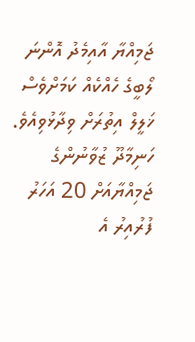ޖަމިއްޔާ އާއިމެދު އޮންނަ ލޯބީގެ ހެއްކެއް ކަމަށްވެސް ޚަލީލް އިތުރަށް ވިދާޅުވިއެވެ.
ހަނިމާދޫ ޒުވާނުންގެ ޖަމިއްޔާއަށް 20 އަހަރު ފުރުއިރު އެ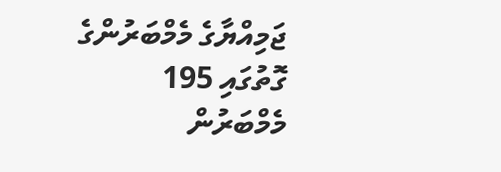ޖަމިއްޔާގެ މެމްބަރުންގެ ގޮތުގައި 195 މެމްބަރުން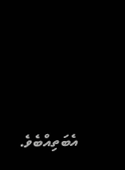އެބަތިއްބެވެ.